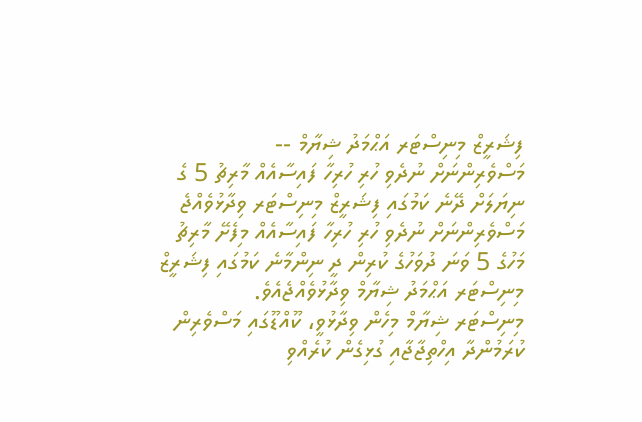ފިޝަރީޒް މިނިސްޓަރ އަޙްމަދު ޝިޔާމް --
މަސްވެރިންނަށް ނުދެވި ހުރި ހުރިހާ ފައިސާއެއް މާރިޗު 5 ގެ ނިޔަލަށް ދޭނެ ކަމުގައި ފިޝަރީޒް މިނިސްޓަރ ވިދާޅުވެއްޖެ
މަސްވެރިންނަށް ނުދެވި ހުރި ހުރިހާ ފައިސާއެއް މިފެށޭ މާރިޗު މަހުގެ 5 ވަނަ ދުވަހުގެ ކުރިން ދީ ނިންމާނެ ކަމުގައި ފިޝަރީޒް މިނިސްޓަރ އަޙްމަދު ޝިޔާމް ވިދާޅުވެއްޖެއެވެ.
މިނިސްޓަރ ޝިޔާމް މިހެން ވިދާޅުވީ، ކޫއްޑޫގައި މަސްވެރިން ކުރަމުންދާ އިހްތިޖާޖާއި ގުޅިގެން ކުރެއްވި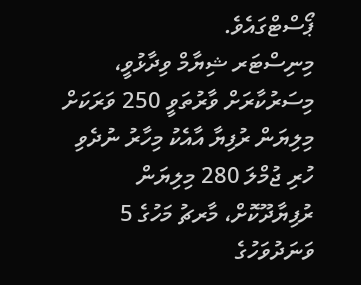ޕޯސްޓްގައެވެ.
މިނިސްޓަރ ޝިޔާމް ވިދާޅުވީ، މިސަރުކާރަށް ވާރުތަވީ 250 ވަރަކަށް މިލިޔަން ރުފިޔާ އާއެކު މިހާރު ނުދެވި ހުރި ޖުމްލަ 280 މިލިޔަން ރުފިޔާދޫކޮށް، މާރޗު މަހުގެ 5 ވަނަދުވަހުގެ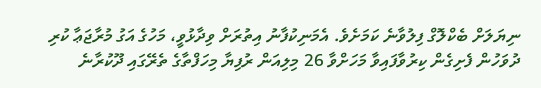ނިޔަލަށް ބެކްލޮގް ފިލުވާނެ ކަމަށެވެ. އެމަނިކުފާނު އިތުރަށް ވިދާޅުވީ، މަހުގެ އަގު މުރާޖަޢާ ކުރި ދުވަހުން ފެށިގެން ކިރުވާފައިވާ މަހަށްވާ 26 މިލިއަން ރުފިޔާ މިހަފްތާގެ ތެރޭގައި ދޫކުރާނެ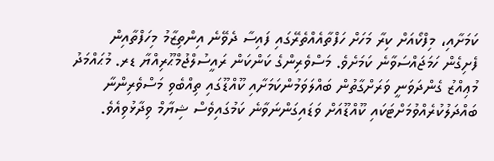ކަމަށާއި، މިފްކޯއަށް ކިރާ މަހަށް ހަފްތާއެއްތެރޭގައި ފައިސާ ދެވޭނެ އިންތިޒާމު މިހަފްތާއިން ފެށިގެން ހަމަޖައްސަވާނެ ކަމަށެވެ. މަސްވެރިންގެ ކަންކަން ރައީސުލްޖުމްޙޫރިއްޔާ ޑރ. މުޙައްމަދު މުޢިއްޒު ގެންދަވަނީ ވަރަށްގާތުން ބައްލަވަމުންކަމަށާއި ކޫއްޑޫގައި ތިއްބެވި މަސްވެރިންނާ ބައްދަލުކުރެއްވުމަށްޓަކައި ކޫއްޑޫއަށް ވަޑައިގަންނަވާނެ ކަމުގައިވެސް ޝިޔާމް ވިދާޅުވިއެވެ.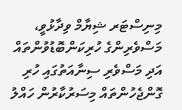މިނިސްޓަރ ޝިޔާމް ވިދާޅުވީ، މަސްވެރިންގެ ހުރިކަންބޮޑުވުންތައް އަދި މަސްވެރި ސިނާއަތުގައި ހުރި ގޮންޖެހުންތައް މިސަރުކާރުން ހައްލު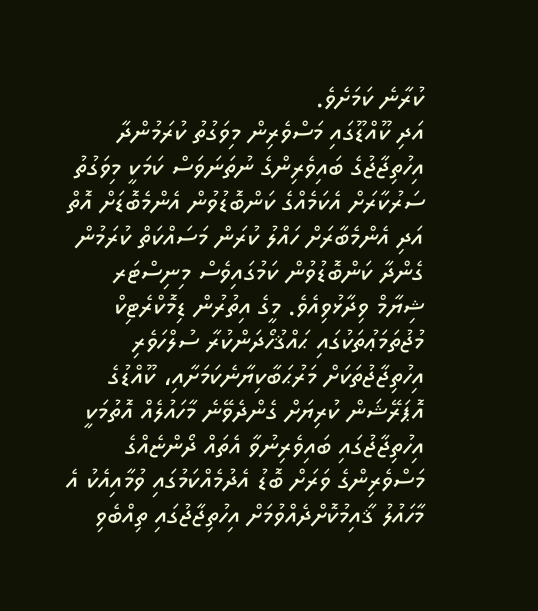ކުރާނެ ކަމަށެވެ.
އަދި ކޫއްޑޫގައި މަސްވެރިން މިވަގުތު ކުރަމުންދާ އިހުތިޖާޖުގެ ބައިވެރިންގެ ނުތަނަވަސް ކަމަކީ މިވަގުތު ސަރުކާރަށް އެކަމެއްގެ ކަންބޮޑުވުން އެންމެބޮޑަށް އޮތް އަދި އެންމެބާރަށް ހައްލު ކުރަން މަސައްކަތް ކުރަމުން ގެންދާ ކަންބޮޑުވުން ކަމުގައިވެސް މިނިސްޓަރ ޝިޔާމް ވިދާޅުވިއެވެ. މީގެ އިތުރުން ޑިމޮކްރެޓިކް މުޖުތަމަޢުތަކުގައި ޙައްޤުހޯދަންކުރާ ސުލްހަވެރި އިހުތިޖާޖުތަކަށް މަރުޙަބާކިޔާނެކަމަށާއި، ކޫއްޑުގެ އޮޕަރޭޝަން ކުރިޔަށް ގެންދެވޭނެ މާހައުލެއް އޮތުމަކީ އިހުތިޖާޖުގައި ބައިވެރިނުވާ އެތައް ދޯންޏެއްގެ މަސްވެރިންގެ ވަރަށް ބޮޑު އެދުމެއްކަމުގައި ވުމާއިއެކު އެ މާހައުލު ޤާއިމުކޮށްދެއްވުމަށް އިހުތިޖާޖުގައި ތިއްބެވި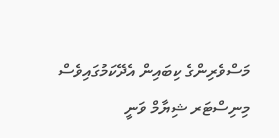މަސްވެރިންގެ ކިބައިން އެދޭކަމުގައިވެސް މިނިސްޓަރ ޝިޔާމް ވަނީ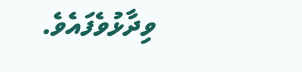ވިދާޅުވެފައެވެ.